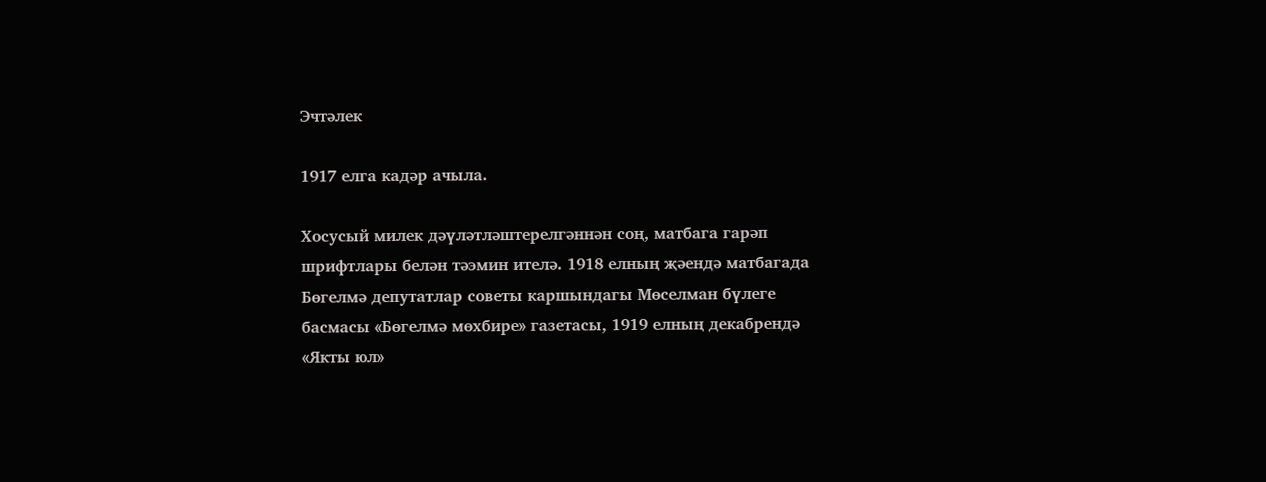Эчтәлек

1917 елга кадәр ачыла.

Хосусый милек дәүләтләштерелгәннән соң, матбага гарәп шрифтлары белән тәэмин ителә. 1918 елның җәендә матбагада Бөгелмә депутатлар советы каршындагы Мөселман бүлеге басмасы «Бөгелмә мөхбире» газетасы, 1919 елның декабрендә «Якты юл»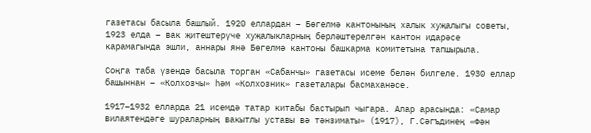газетасы басыла башлый. 1920 еллардан – Бөгелмә кантонының халык хуҗалыгы советы, 1923 елда – вак җитештерүче хуҗалыкларның берләштерелгән кантон идарәсе карамагында эшли, аннары янә Бөгелмә кантоны башкарма комитетына тапшырыла.

Соңга таба үзендә басыла торган «Сабанчы» газетасы исеме белән билгеле. 1930 еллар башыннан – «Колхозчы» һәм «Колхозник» газеталары басмаханәсе.

1917–1932 елларда 21 исемдә татар китабы бастырып чыгара. Алар арасында: «Самар вилаятендәге шураларның вакытлы уставы вә тәнзиматы» (1917), Г.Сәгъдинең «Фән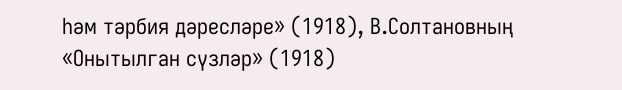һәм тәрбия дәресләре» (1918), В.Солтановның «Онытылган сүзләр» (1918)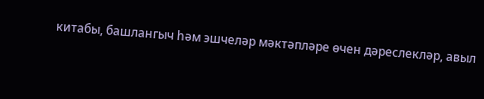китабы, башлангыч һәм эшчеләр мәктәпләре өчен дәреслекләр, авыл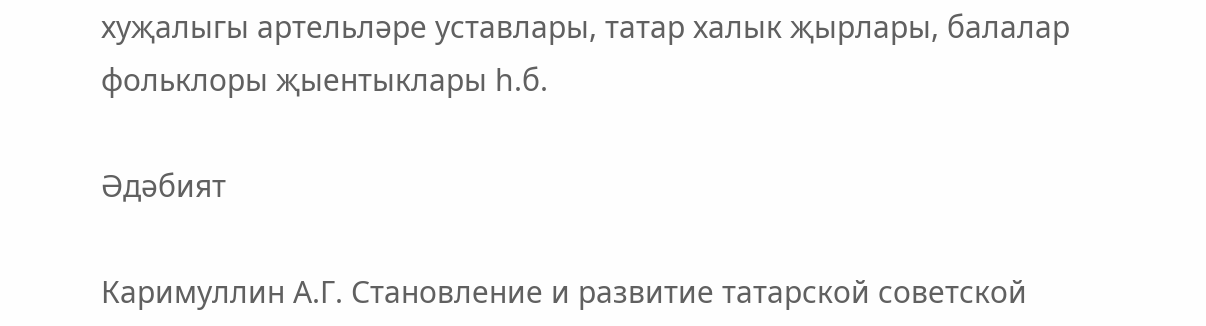хуҗалыгы артельләре уставлары, татар халык җырлары, балалар фольклоры җыентыклары һ.б.

Әдәбият

Каримуллин А.Г. Становление и развитие татарской советской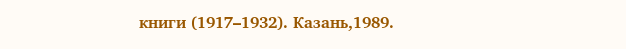книги (1917–1932). Казань,1989.